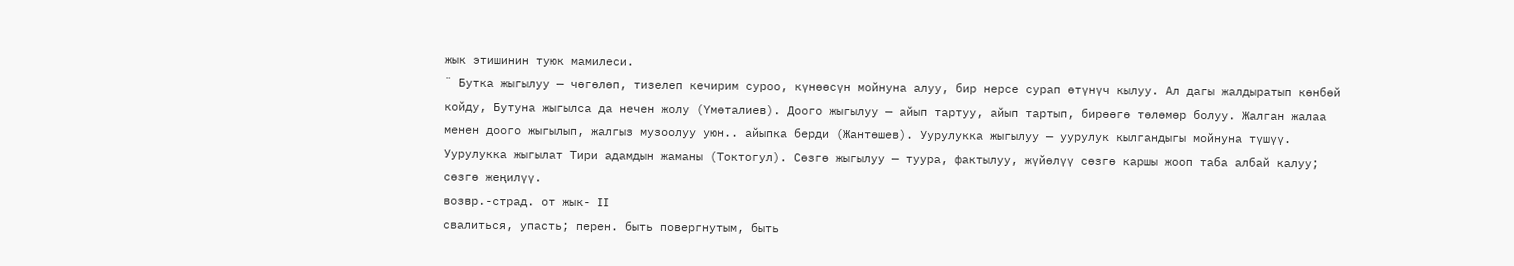жык этишинин туюк мамилеси.
¨ Бутка жыгылуу — чөгөлөп, тизелеп кечирим суроо, күнөөсүн мойнуна алуу, бир нерсе сурап өтүнүч кылуу. Ал дагы жалдыратып көнбөй койду, Бутуна жыгылса да нечен жолу (Үмөталиев). Доого жыгылуу — айып тартуу, айып тартып, бирөөгө төлөмөр болуу. Жалган жалаа менен доого жыгылып, жалгыз музоолуу уюн.. айыпка берди (Жантөшев). Уурулукка жыгылуу — уурулук кылгандыгы мойнуна түшүү. Уурулукка жыгылат Тири адамдын жаманы (Токтогул). Сөзгө жыгылуу — туура, фактылуу, жүйөлүү сөзгө каршы жооп таба албай калуу; сөзгө жеңилүү.
возвр.-страд. от жык- II
свалиться, упасть; перен. быть повергнутым, быть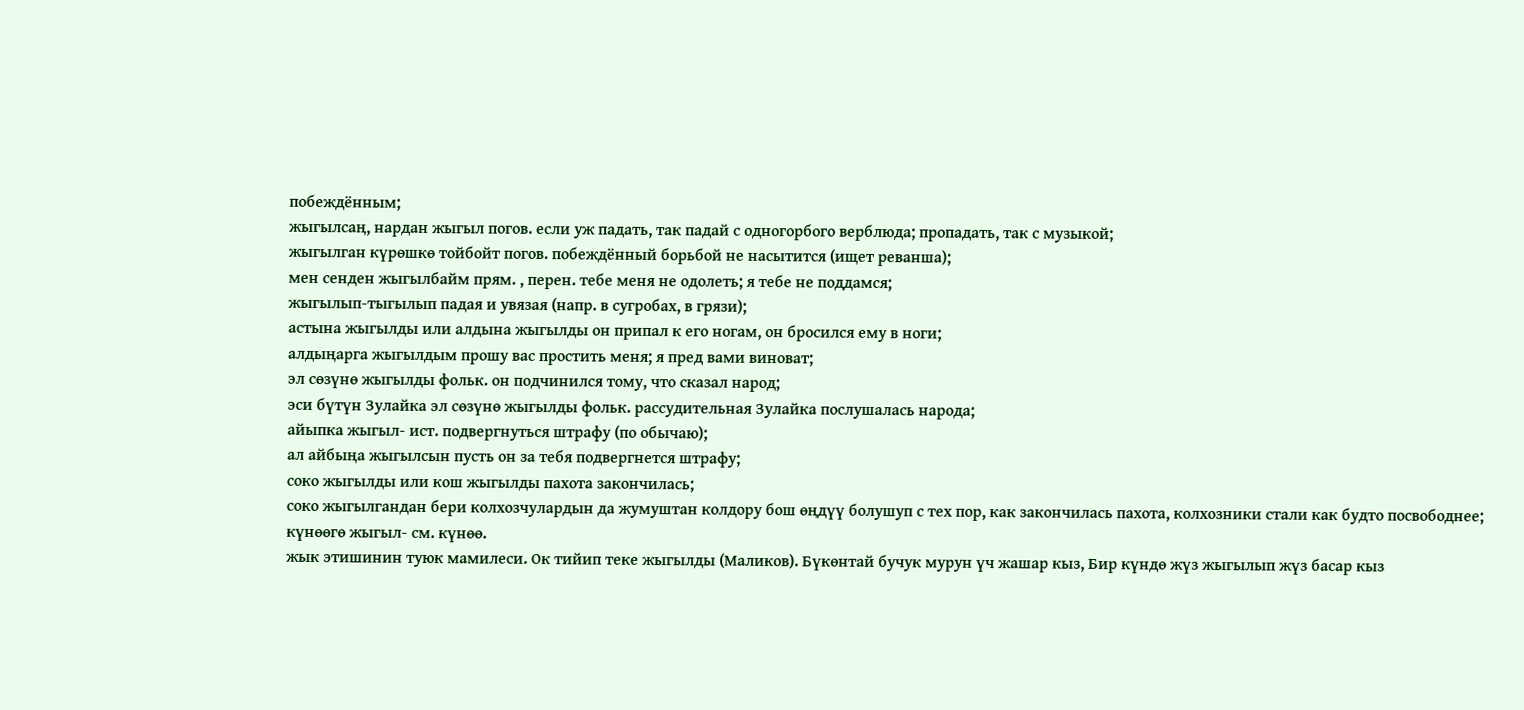побеждённым;
жыгылсаң, нардан жыгыл погов. если уж падать, так падай с одногорбого верблюда; пропадать, так с музыкой;
жыгылган күрөшкө тойбойт погов. побеждённый борьбой не насытится (ищет реванша);
мен сенден жыгылбайм прям. , перен. тебе меня не одолеть; я тебе не поддамся;
жыгылып-тыгылып падая и увязая (напр. в сугробах, в грязи);
астына жыгылды или алдына жыгылды он припал к его ногам, он бросился ему в ноги;
алдыңарга жыгылдым прошу вас простить меня; я пред вами виноват;
эл сөзүнө жыгылды фольк. он подчинился тому, что сказал народ;
эси бүтүн Зулайка эл сөзүнө жыгылды фольк. рассудительная Зулайка послушалась народа;
айыпка жыгыл- ист. подвергнуться штрафу (по обычаю);
ал айбыңа жыгылсын пусть он за тебя подвергнется штрафу;
соко жыгылды или кош жыгылды пахота закончилась;
соко жыгылгандан бери колхозчулардын да жумуштан колдору бош өңдүү болушуп с тех пор, как закончилась пахота, колхозники стали как будто посвободнее;
күнөөгө жыгыл- см. күнөө.
жык этишинин туюк мамилеси. Ок тийип теке жыгылды (Маликов). Бүкөнтай бучук мурун үч жашар кыз, Бир күндө жүз жыгылып жүз басар кыз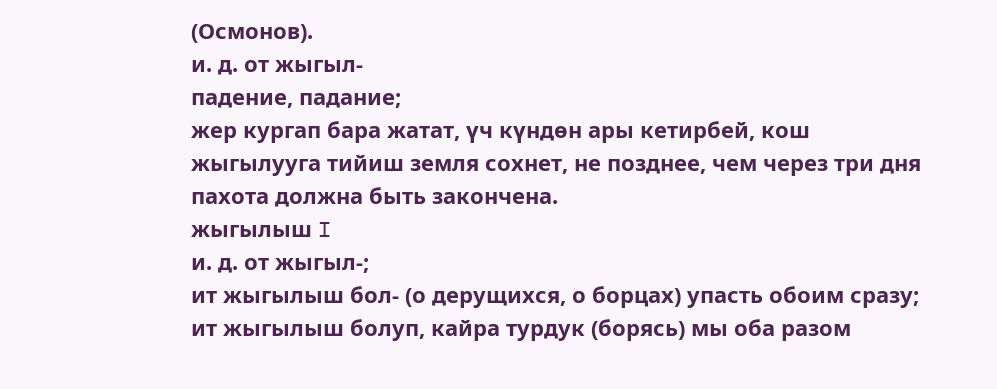(Осмонов).
и. д. от жыгыл-
падение, падание;
жер кургап бара жатат, үч күндөн ары кетирбей, кош жыгылууга тийиш земля сохнет, не позднее, чем через три дня пахота должна быть закончена.
жыгылыш I
и. д. от жыгыл-;
ит жыгылыш бол- (о дерущихся, о борцах) упасть обоим сразу;
ит жыгылыш болуп, кайра турдук (борясь) мы оба разом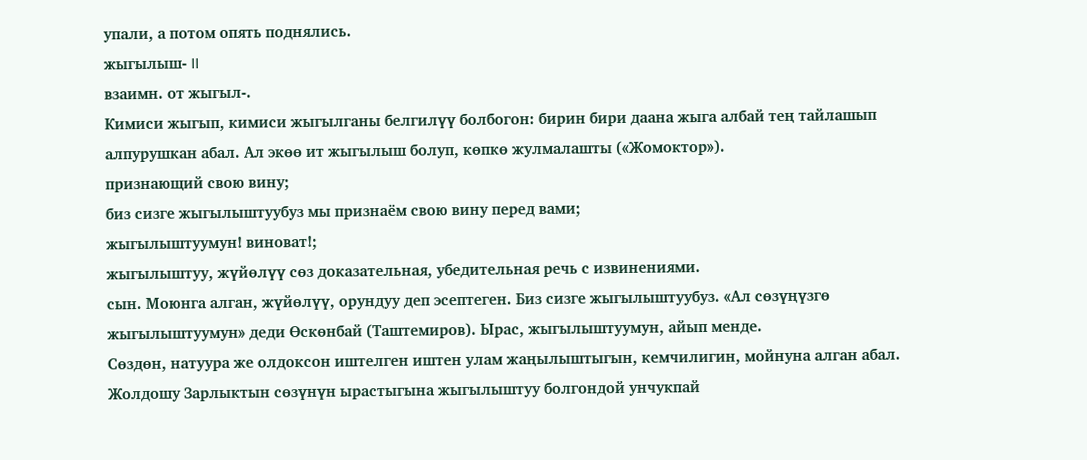упали, а потом опять поднялись.
жыгылыш- II
взаимн. от жыгыл-.
Кимиси жыгып, кимиси жыгылганы белгилүү болбогон: бирин бири даана жыга албай тең тайлашып алпурушкан абал. Ал экөө ит жыгылыш болуп, көпкө жулмалашты («Жомоктор»).
признающий свою вину;
биз сизге жыгылыштуубуз мы признаём свою вину перед вами;
жыгылыштуумун! виноват!;
жыгылыштуу, жүйөлүү сөз доказательная, убедительная речь с извинениями.
сын. Моюнга алган, жүйөлүү, орундуу деп эсептеген. Биз сизге жыгылыштуубуз. «Ал сөзүңүзгө жыгылыштуумун» деди Өскөнбай (Таштемиров). Ырас, жыгылыштуумун, айып менде.
Сөздөн, натуура же олдоксон иштелген иштен улам жаңылыштыгын, кемчилигин, мойнуна алган абал. Жолдошу Зарлыктын сөзүнүн ырастыгына жыгылыштуу болгондой унчукпай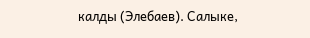калды (Элебаев). Салыке,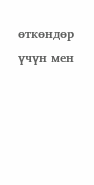өткөндөр үчүн мен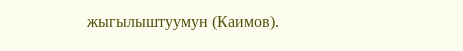жыгылыштуумун (Каимов).